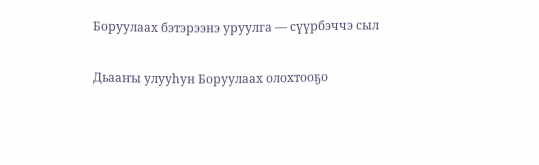Боруулаах бэтэрээнэ уруулга — сүүрбэччэ сыл

Дьааҥы улууһун Боруулаах олохтооҕо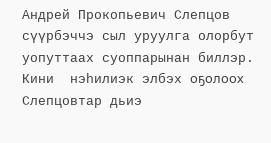Андрей Прокопьевич Слепцов сүүрбэччэ сыл уруулга олорбут уопуттаах суоппарынан биллэр. Кини  нэһилиэк элбэх оҕолоох Слепцовтар дьиэ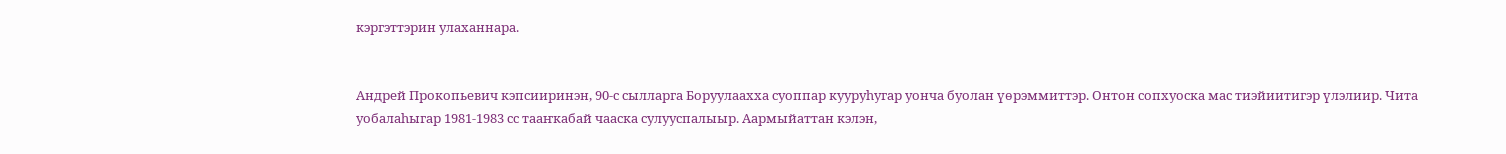кэргэттэрин улаханнара.


Андрей Прокопьевич кэпсииринэн, 90-с сылларга Боруулаахха суоппар кууруһугар уонча буолан үөрэммиттэр. Онтон сопхуоска мас тиэйиитигэр үлэлиир. Чита уобалаһыгар 1981-1983 сс тааҥкабай чааска сулууспалыыр. Аармыйаттан кэлэн,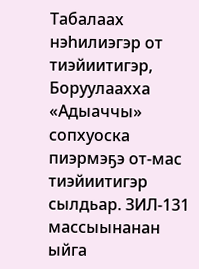Табалаах нэһилиэгэр от тиэйиитигэр, Боруулаахха «Адыаччы» сопхуоска пиэрмэҕэ от-мас тиэйиитигэр сылдьар. ЗИЛ-131 массыынанан ыйга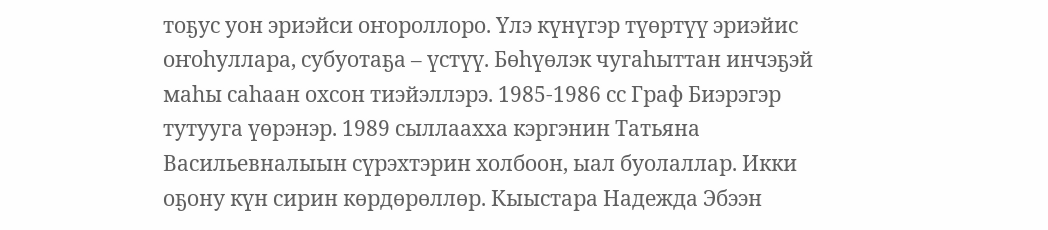тоҕус уон эриэйси оҥороллоро. Үлэ күнүгэр түөртүү эриэйис оҥоһуллара, субуотаҕа – үстүү. Бөһүөлэк чугаһыттан инчэҕэй маһы саһаан охсон тиэйэллэрэ. 1985-1986 сс Граф Биэрэгэр тутууга үөрэнэр. 1989 сыллаахха кэргэнин Татьяна Васильевналыын сүрэхтэрин холбоон, ыал буолаллар. Икки оҕону күн сирин көрдөрөллөр. Кыыстара Надежда Эбээн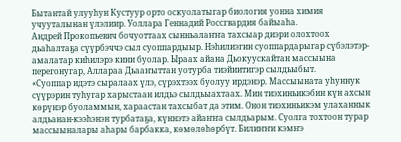Бытантай улууһун Кустуур орто оскуолатыгар биология уонна химия учууталынан үлэлиир. Уоллара Геннадий Россгвардия байыаһа.
Андрей Прокопьевич бочуоттаах сынньалаҥҥа тахсыар диэри олохтоох дьаһалтаҕа сүүрбэччэ сыл суоппардыыр. Нэһилиэгин суоппардарыгар сүбэлэтэр-амалатар киһилэрэ кини буолар. Ыраах айана Дьокуускайтан массыына перегонугар, Аллараа Дьааҥыттан уотурба тиэйиитигэр сылдьыбыт.
«Суоппар идэтэ сыралаах үлэ, сүрэхтээх буолуу ирдэнэр. Массыыната уһуннук сүүрэрин туһугар харыстаан илдьэ сылдьыахтаах. Мин тиэхиньикэбин күн ахсын көрүнэр буоламмын, хараастан тахсыбат да этим. Онон тиэхиньикэм улаханнык алдьанан-кээһэнэн турбатаҕа, күннэтэ айаҥҥа сылдьарым. Суолга тохтоон турар массыыналары аһары барбакка, көмөлөһөрбүт. Билиҥҥи кэмҥэ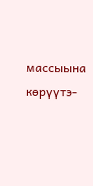массыына көрүүтэ-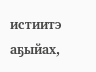истиитэ аҕыйах,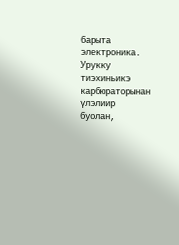барыта электроника. Урукку тиэхиньикэ карбюраторынан үлэлиир буолан,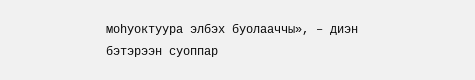моһуоктуура элбэх буолааччы», – диэн бэтэрээн суоппар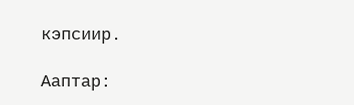кэпсиир.

Ааптар: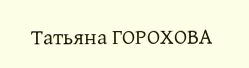Татьяна ГОРОХОВА